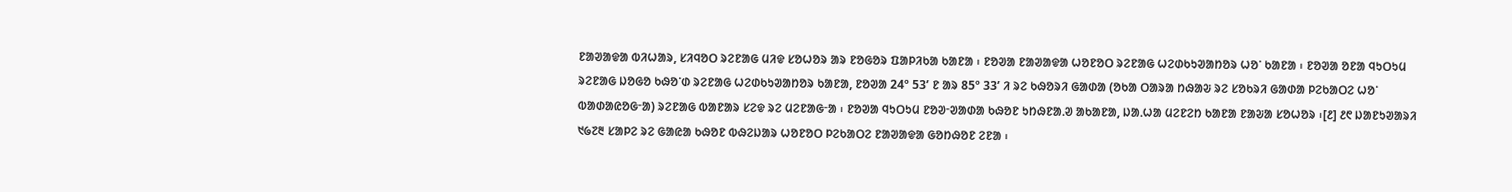ᱱᱟᱣᱟᱫᱟ ᱵᱤᱦᱟᱨ, ᱥᱤᱧᱚᱛ ᱨᱮᱱᱟᱜ ᱢᱤᱫ ᱥᱚᱦᱚᱨ ᱟᱨ ᱱᱚᱜᱚᱨ ᱯᱟᱞᱤᱠᱟ ᱠᱟᱱᱟ ᱾ ᱱᱚᱣᱟ ᱱᱟᱣᱟᱫᱟ ᱦᱚᱱᱚᱛ ᱨᱮᱱᱟᱜ ᱦᱮᱰᱠᱩᱣᱟᱴᱚᱨ ᱦᱚᱸ ᱠᱟᱱᱟ ᱾ ᱱᱚᱣᱟ ᱚᱱᱟ ᱧᱩᱛᱩᱢ ᱨᱮᱱᱟᱜ ᱡᱚᱜᱚ ᱠᱷᱚᱸᱰ ᱨᱮᱱᱟᱜ ᱦᱮᱰᱠᱩᱣᱟᱴᱚᱨ ᱠᱟᱱᱟ, ᱱᱚᱣᱟ 24º 53’ ᱱ ᱟᱨ 85º 33’ ᱤ ᱨᱮ ᱠᱷᱚᱨᱤ ᱜᱟᱰᱟ (ᱚᱠᱟ ᱛᱟᱨᱟ ᱴᱷᱟᱶ ᱨᱮ ᱥᱚᱠᱨᱤ ᱜᱟᱰᱟ ᱞᱮᱠᱟᱛᱮ ᱦᱚᱸ ᱵᱟᱰᱟᱭᱚᱜᱼᱟ) ᱨᱮᱱᱟᱜ ᱵᱟᱱᱟᱨ ᱥᱮᱫ ᱨᱮ ᱢᱮᱱᱟᱜᱼᱟ ᱾ ᱱᱚᱣᱟ ᱧᱩᱛᱩᱢ ᱱᱚᱣᱼᱣᱟᱰᱟ ᱠᱷᱚᱱ ᱩᱴᱷᱱᱟᱹᱣ ᱟᱠᱟᱱᱟ, ᱡᱟᱹᱦᱟ ᱢᱮᱱᱮᱴ ᱠᱟᱱᱟ ᱱᱟᱶᱟ ᱥᱚᱦᱚᱨ ᱾[᱒] ᱒᱖ ᱡᱟᱱᱩᱣᱟᱨᱤ ᱑᱙᱗᱓ ᱥᱟᱞᱮ ᱨᱮ ᱜᱟᱭᱟ ᱠᱷᱚᱱ ᱵᱷᱮᱡᱟᱨ ᱦᱚᱱᱚᱛ ᱞᱮᱠᱟᱛᱮ ᱱᱟᱣᱟᱫᱟ ᱜᱚᱴᱷᱚᱱ ᱮᱱᱟ ᱾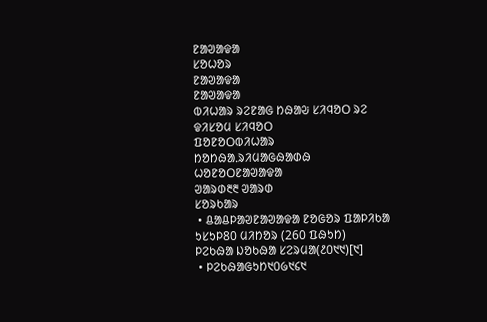ᱱᱟᱣᱟᱫᱟ
ᱥᱚᱦᱚᱨ
ᱱᱟᱣᱟᱫᱟ
ᱱᱟᱣᱟᱫᱟ
ᱵᱤᱦᱟᱨ ᱨᱮᱱᱟᱜ ᱴᱷᱟᱶ ᱥᱤᱧᱚᱛ ᱨᱮ
ᱫᱤᱥᱚᱢ ᱥᱤᱧᱚᱛ
ᱯᱚᱱᱚᱛᱵᱤᱦᱟᱨ
ᱴᱚᱴᱷᱟᱹᱨᱤᱢᱟᱜᱷᱟᱰᱷ
ᱦᱚᱱᱚᱛᱱᱟᱣᱟᱫᱟ
ᱣᱟᱨᱰ᱓᱓ ᱣᱟᱨᱰ
ᱥᱚᱨᱠᱟᱨ
 • ᱪᱟᱪᱞᱟᱣᱱᱟᱣᱟᱫᱟ ᱱᱚᱜᱚᱨ ᱯᱟᱞᱤᱠᱟ
ᱩᱥᱩᱞ80 ᱢᱤᱴᱚᱨ (260 ᱯᱷᱩᱴ)
ᱞᱮᱠᱷᱟ ᱡᱚᱠᱷᱟ ᱥᱮᱨᱢᱟ(᱒᱐᱑᱑)[᱑]
 • ᱞᱮᱠᱷᱟᱜᱩᱴ᱑᱐᱙᱑᱔᱑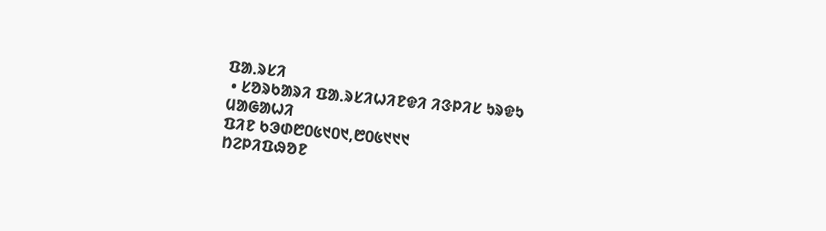ᱯᱟᱹᱨᱥᱤ
 • ᱥᱚᱨᱠᱟᱨᱤ ᱯᱟᱹᱨᱥᱤᱦᱤᱱᱫᱤ ᱤᱝᱞᱤᱥ ᱩᱨᱫᱩ ᱢᱟᱜᱟᱦᱤ
ᱯᱤᱱ ᱠᱳᱰ᱘᱐᱕᱑᱐᱑,᱘᱐᱕᱑᱑᱑
ᱴᱮᱞᱤᱯᱷᱚᱱ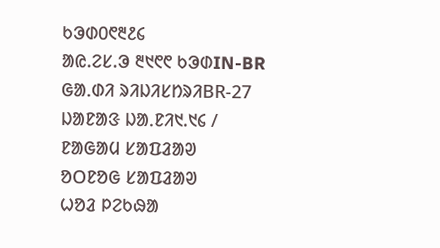ᱠᱳᱰ᱐᱖᱓᱒᱔
ᱟᱭ.ᱮᱥ.ᱳ ᱓᱑᱖᱖ ᱠᱳᱰIN-BR
ᱜᱟᱹᱰᱤ ᱨᱤᱡᱤᱥᱴᱨᱤBR-27
ᱡᱟᱱᱟᱝ ᱡᱟᱹᱱᱤ᱑.᱑᱔ /
ᱱᱟᱜᱟᱢ ᱥᱟᱯᱲᱟᱣ
ᱚᱛᱱᱚᱜ ᱥᱟᱯᱲᱟᱣ
ᱦᱚᱲ ᱞᱮᱠᱷᱟ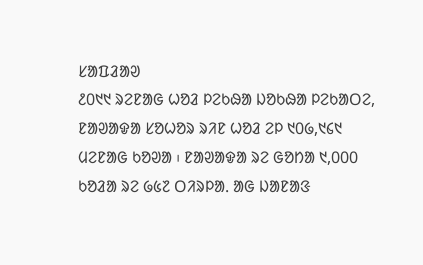ᱥᱟᱯᱲᱟᱣ
᱒᱐᱑᱑ ᱨᱮᱱᱟᱜ ᱦᱚᱲ ᱞᱮᱠᱷᱟ ᱡᱚᱠᱷᱟ ᱞᱮᱠᱟᱛᱮ, ᱱᱟᱣᱟᱫᱟ ᱥᱚᱦᱚᱨ ᱨᱤᱱ ᱦᱚᱲ ᱮᱞ ᱑᱐᱙,᱑᱔᱑ ᱢᱮᱱᱟᱜ ᱠᱚᱣᱟ ᱾ ᱱᱟᱣᱟᱫᱟ ᱨᱮ ᱜᱚᱴᱟ ᱑,᱐᱐᱐ ᱠᱚᱲᱟ ᱨᱮ ᱙᱕᱗ ᱛᱤᱨᱞᱟᱹ ᱟᱜ ᱡᱟᱱᱟᱝ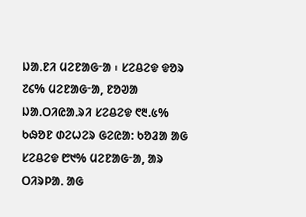ᱡᱟᱹᱱᱤ ᱢᱮᱱᱟᱜᱼᱟ ᱾ ᱥᱮᱪᱮᱫ ᱫᱚᱨ ᱗᱔% ᱢᱮᱱᱟᱜᱼᱟ, ᱱᱚᱣᱟ ᱡᱟᱹᱛᱤᱭᱟᱹᱨᱤ ᱥᱮᱪᱮᱫ ᱖᱓.᱕% ᱠᱷᱚᱱ ᱰᱮᱦᱮᱨ ᱜᱮᱭᱟ: ᱠᱚᱲᱟ ᱟᱜ ᱥᱮᱪᱮᱫ ᱘᱑% ᱢᱮᱱᱟᱜᱼᱟ, ᱟᱨ ᱛᱤᱨᱞᱟᱹ ᱟᱜ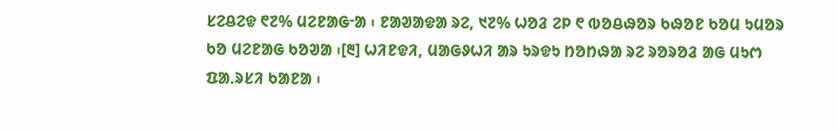ᱥᱮᱪᱮᱫ ᱖᱗% ᱢᱮᱱᱟᱜᱼᱟ ᱾ ᱱᱟᱣᱟᱫᱟ ᱨᱮ, ᱑᱗% ᱦᱚᱲ ᱮᱞ ᱖ ᱵᱚᱪᱷᱚᱨ ᱠᱷᱚᱱ ᱠᱚᱢ ᱩᱢᱚᱨ ᱠᱚ ᱢᱮᱱᱟᱜ ᱠᱚᱣᱟ ᱾[᱓] ᱦᱤᱱᱫᱤ, ᱢᱟᱜᱽᱦᱤ ᱟᱨ ᱩᱨᱫᱩ ᱴᱚᱴᱷᱟ ᱨᱮ ᱨᱚᱨᱚᱲ ᱟᱜ ᱢᱩᱬ ᱯᱟᱹᱨᱥᱤ ᱠᱟᱱᱟ ᱾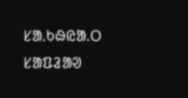ᱥᱟᱹᱠᱷᱭᱟᱹᱛ ᱥᱟᱯᱲᱟᱣ